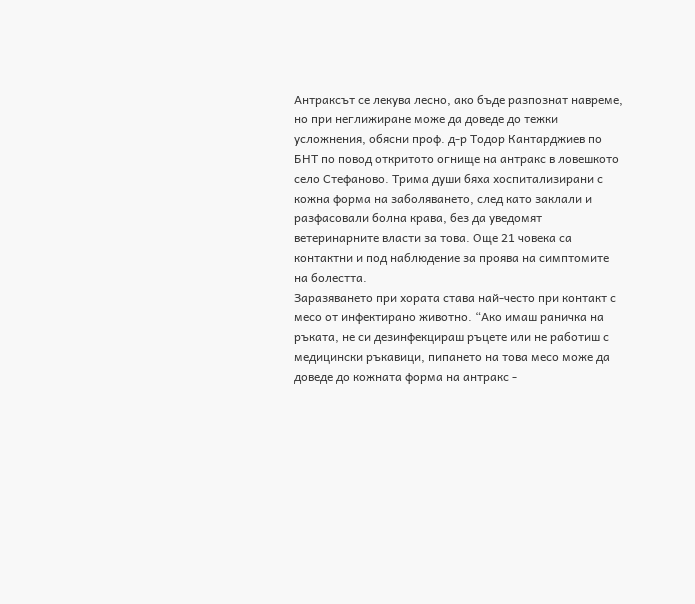Антраксът се лекува лесно, ако бъде разпознат навреме, но при неглижиране може да доведе до тежки усложнения, обясни проф. д-р Тодор Кантарджиев по БНТ по повод откритото огнище на антракс в ловешкото село Стефаново. Трима души бяха хоспитализирани с кожна форма на заболяването, след като заклали и разфасовали болна крава, без да уведомят ветеринарните власти за това. Още 21 човека са контактни и под наблюдение за проява на симптомите на болестта.
Заразяването при хората става най-често при контакт с месо от инфектирано животно. “Ако имаш раничка на ръката, не си дезинфекцираш ръцете или не работиш с медицински ръкавици, пипането на това месо може да доведе до кожната форма на антракс -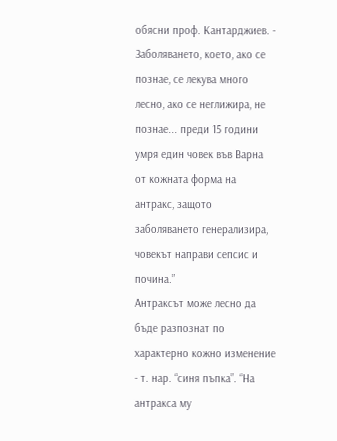обясни проф. Кантарджиев. - Заболяването, което, ако се познае, се лекува много лесно, ако се неглижира, не познае... преди 15 години умря един човек във Варна от кожната форма на антракс, защото заболяването генерализира, човекът направи сепсис и почина.”
Антраксът може лесно да бъде разпознат по характерно кожно изменение - т. нар. “синя пъпка”. “На антракса му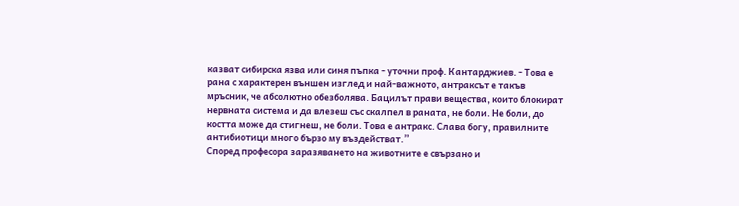казват сибирска язва или синя пъпка - уточни проф. Кантарджиев. - Това е рана с характерен външен изглед и най-важното, антраксът е такъв мръсник, че абсолютно обезболява. Бацилът прави вещества, които блокират нервната система и да влезеш със скалпел в раната, не боли. Не боли, до костта може да стигнеш, не боли. Това е антракс. Слава богу, правилните антибиотици много бързо му въздействат.”
Според професора заразяването на животните е свързано и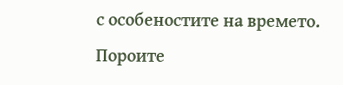с особеностите на времето. Пороите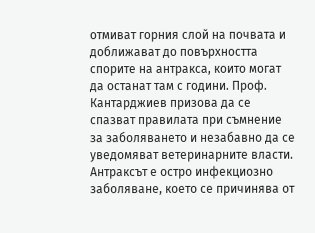отмиват горния слой на почвата и доближават до повърхността спорите на антракса, които могат да останат там с години. Проф. Кантарджиев призова да се спазват правилата при съмнение за заболяването и незабавно да се уведомяват ветеринарните власти.
Антраксът е остро инфекциозно заболяване, което се причинява от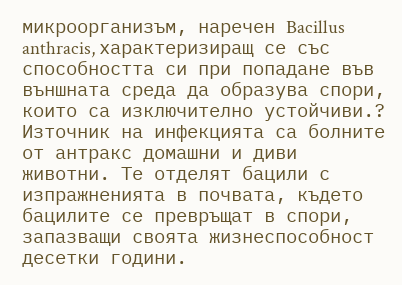микроорганизъм, наречен Bacillus anthracis, характеризиращ се със способността си при попадане във външната среда да образува спори, които са изключително устойчиви.? Източник на инфекцията са болните от антракс домашни и диви животни. Те отделят бацили с изпражненията в почвата, където бацилите се превръщат в спори, запазващи своята жизнеспособност десетки години.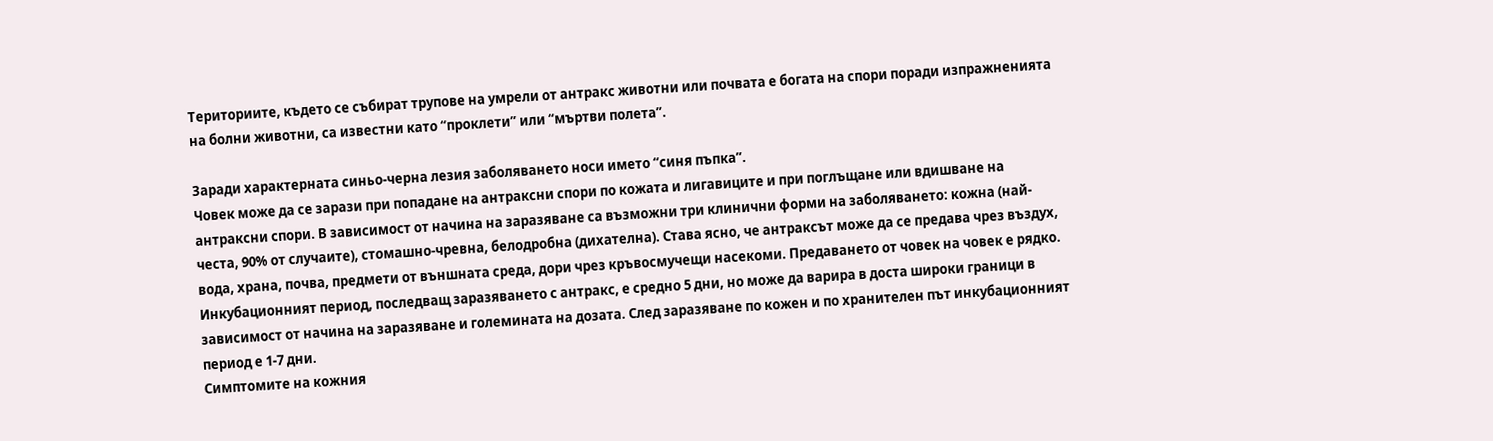Териториите, където се събират трупове на умрели от антракс животни или почвата е богата на спори поради изпражненията на болни животни, са известни като “проклети” или “мъртви полета”.

Заради характерната синьо-черна лезия заболяването носи името “синя пъпка”.
Човек може да се зарази при попадане на антраксни спори по кожата и лигавиците и при поглъщане или вдишване на антраксни спори. В зависимост от начина на заразяване са възможни три клинични форми на заболяването: кожна (най-честа, 90% от случаите), стомашно-чревна, белодробна (дихателна). Става ясно, че антраксът може да се предава чрез въздух, вода, храна, почва, предмети от външната среда, дори чрез кръвосмучещи насекоми. Предаването от човек на човек е рядко.
Инкубационният период, последващ заразяването с антракс, е средно 5 дни, но може да варира в доста широки граници в зависимост от начина на заразяване и големината на дозата. След заразяване по кожен и по хранителен път инкубационният период е 1-7 дни.
Симптомите на кожния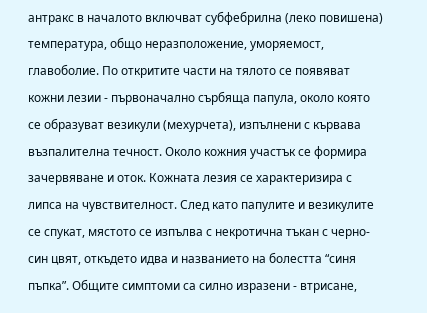антракс в началото включват субфебрилна (леко повишена) температура, общо неразположение, уморяемост, главоболие. По откритите части на тялото се появяват кожни лезии - първоначално сърбяща папула, около която се образуват везикули (мехурчета), изпълнени с кървава възпалителна течност. Около кожния участък се формира зачервяване и оток. Кожната лезия се характеризира с липса на чувствителност. След като папулите и везикулите се спукат, мястото се изпълва с некротична тъкан с черно-син цвят, откъдето идва и названието на болестта “синя пъпка”. Общите симптоми са силно изразени - втрисане,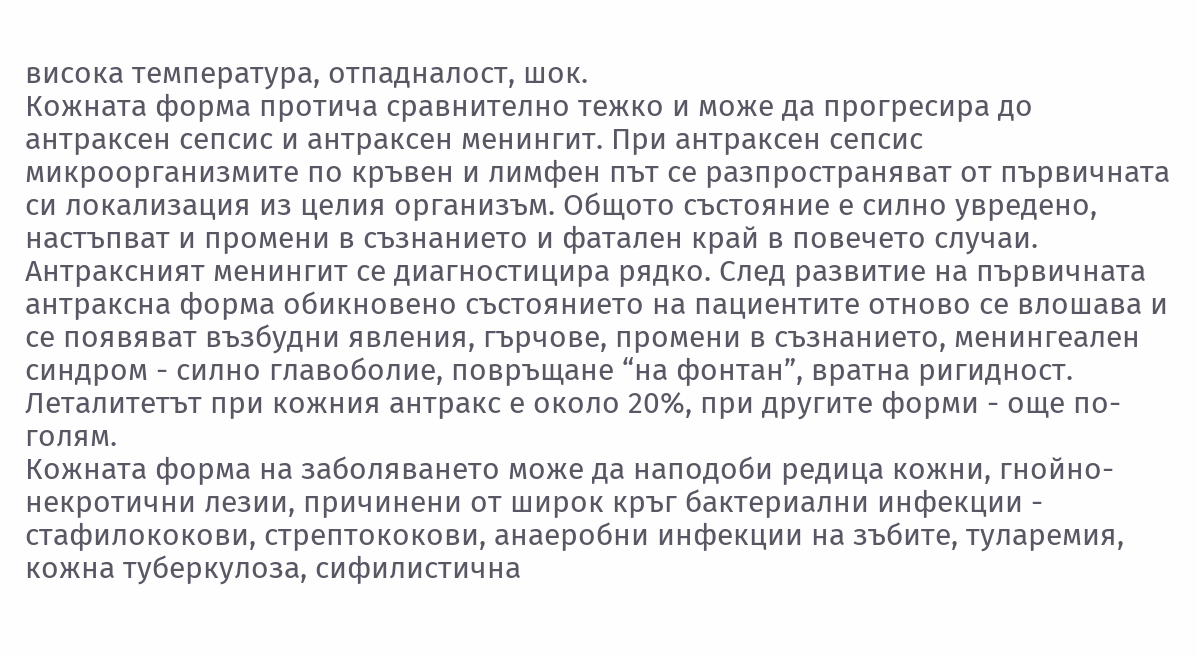висока температура, отпадналост, шок.
Кожната форма протича сравнително тежко и може да прогресира до антраксен сепсис и антраксен менингит. При антраксен сепсис микроорганизмите по кръвен и лимфен път се разпространяват от първичната си локализация из целия организъм. Общото състояние е силно увредено, настъпват и промени в съзнанието и фатален край в повечето случаи. Антраксният менингит се диагностицира рядко. След развитие на първичната антраксна форма обикновено състоянието на пациентите отново се влошава и се появяват възбудни явления, гърчове, промени в съзнанието, менингеален синдром - силно главоболие, повръщане “на фонтан”, вратна ригидност. Леталитетът при кожния антракс е около 20%, при другите форми - още по-голям.
Кожната форма на заболяването може да наподоби редица кожни, гнойно-некротични лезии, причинени от широк кръг бактериални инфекции - стафилококови, стрептококови, анаеробни инфекции на зъбите, туларемия, кожна туберкулоза, сифилистична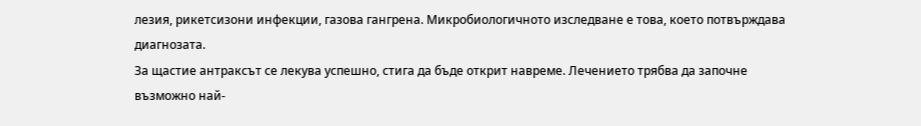лезия, рикетсизони инфекции, газова гангрена. Микробиологичното изследване е това, което потвърждава диагнозата.
За щастие антраксът се лекува успешно, стига да бъде открит навреме. Лечението трябва да започне възможно най-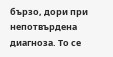бързо, дори при непотвърдена диагноза. То се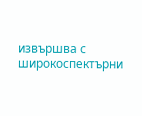извършва с широкоспектърни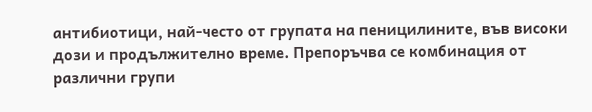антибиотици, най-често от групата на пеницилините, във високи дози и продължително време. Препоръчва се комбинация от различни групи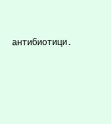антибиотици.